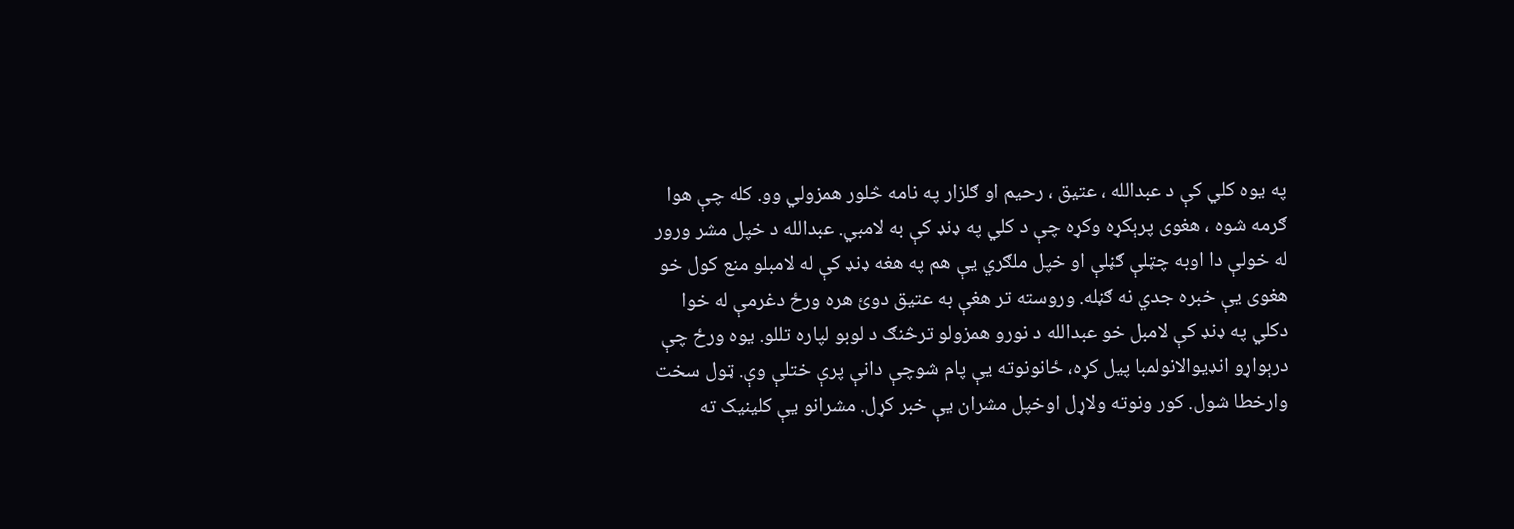په يوه کلي کې د عبدالله ، عتيق ، رحيم او ګلزار په نامه څلور همزولي وو. کله چې هوا ګرمه شوه ، هغوی پرېکړه وکړه چې د کلي په ډنډ کې به لامبي. عبدالله د خپل مشر ورور له خولې دا اوبه چټلې ګڼلې او خپل ملګري يې هم په هغه ډنډ کې له لامبلو منع کول خو هغوی يې خبره جدي نه ګڼله. وروسته تر هغې به عتيق دوئ هره ورځ دغرمې له خوا دکلي په ډنډ کې لامبل خو عبدالله د نورو همزولو ترڅنګ د لوبو لپاره تللو. يوه ورځ چې درېواړو انډيوالانولمبا پيل کړه، ځانونوته يې پام شوچې دانې پرې ختلې وې. ټول سخت وارخطا شول. کور ونوته ولاړل اوخپل مشران يې خبر کړل. مشرانو يې کلينيک ته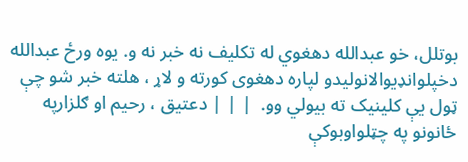بوتلل، خو عبدالله دهغوي له تکليف نه خبر نه و. يوه ورځ عبدالله دخپلوانډيوالانوليدو لپاره دهغوی کورته و لاړ ، هلته خبر شو چې ټول يې کلينيک ته بيولي وو.  | | | دعتيق ، رحيم او ګلزارپه ځانونو په چټلواوبوکې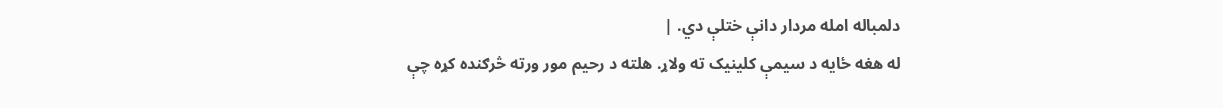دلمباله امله مردار دانې ختلې دي. |
له هغه ځايه د سيمې کلينيک ته ولاړ. هلته د رحيم مور ورته څرګنده کړه چې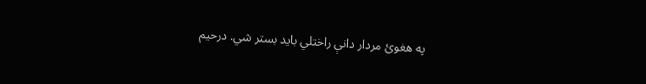په هغوئ مردار دانې راختلي بايد بستر شي. درحيم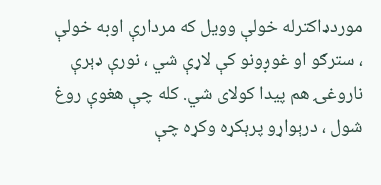موردډاکترله خولې وويل که مردارې اوبه خولې ، سترګو او غوږونو کې لاړې شي ، نورې ډېرې ناروغۍ هم پيدا کولای شي. کله چې هغوې روغ شول ، درېواړو پرېکړه وکړه چې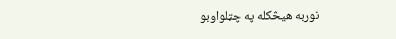نوربه هيڅکله په چټلواوبو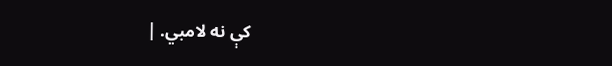کې نه لامبي. |